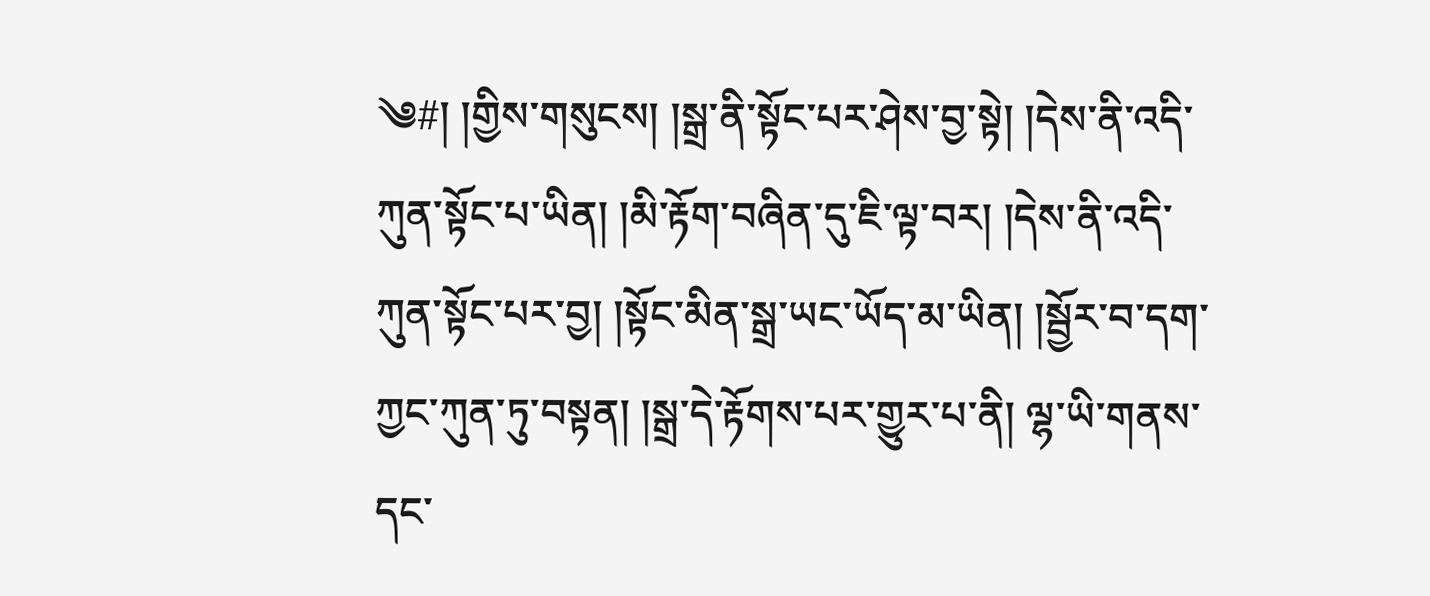༄#། །གྱིས་གསུངས། །སྒྲ་ནི་སྟོང་པར་ཤེས་བྱ་སྟེ། །དེས་ནི་འདི་ཀུན་སྟོང་པ་ཡིན། །མི་རྟོག་བཞིན་དུ་ཇི་ལྟ་བར། །དེས་ནི་འདི་ཀུན་སྟོང་པར་བྱ། །སྟོང་མིན་སྒྲ་ཡང་ཡོད་མ་ཡིན། །སྦྱོར་བ་དག་ཀྱང་ཀུན་ཏུ་བསྟན། །སྒྲ་དེ་རྟོགས་པར་གྱུར་པ་ནི། ལྷ་ཡི་གནས་དང་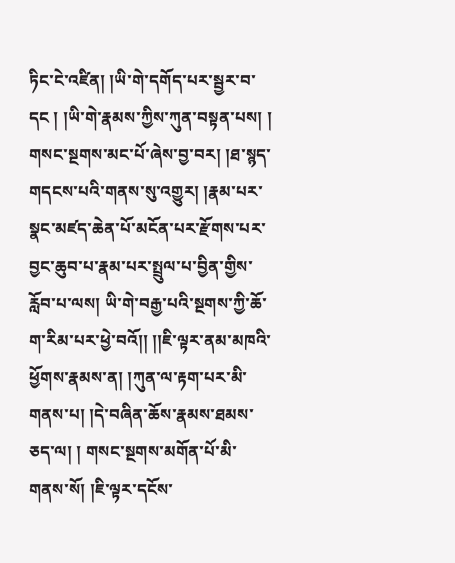ཏིང་ངེ་འཛིན། །ཡི་གེ་དགོད་པར་སྦྱར་བ་དང ། །ཡི་གེ་རྣམས་ཀྱིས་ཀུན་བསྟན་པས། ། གསང་སྔགས་མང་པོ་ཞེས་བྱ་བར། །ཐ་སྙད་གདངས་པའི་གནས་སུ་འགྱུར། །རྣམ་པར་སྣང་མཛད་ཆེན་པོ་མངོན་པར་རྫོགས་པར་བྱང་ཆུབ་པ་རྣམ་པར་སྤྲུལ་པ་བྱིན་གྱིས་རློབ་པ་ལས། ཡི་གེ་བརྒྱ་པའི་སྔགས་ཀྱི་ཆོ་ག་རིམ་པར་ཕྱེ་བའོ།། །།ཇི་ལྟར་ནམ་མཁའི་ཕྱོགས་རྣམས་ན། །ཀུན་ལ་རྟག་པར་མི་གནས་པ། །དེ་བཞིན་ཆོས་རྣམས་ཐམས་ཅད་ལ། ། གསང་སྔགས་མགོན་པོ་མི་གནས་སོ། །ཇི་ལྟར་དངོས་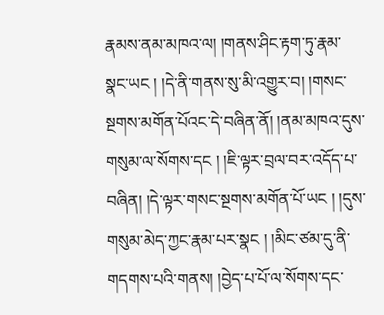རྣམས་ནམ་མཁའ་ལ། །གནས་ཤིང་རྟག་ཏུ་རྣམ་སྣང་ཡང ། །དེ་ནི་གནས་སུ་མི་འགྱུར་བ། །གསང་སྔགས་མགོན་པོའང་དེ་བཞིན་ནོ། །ནམ་མཁའ་དུས་གསུམ་ལ་སོགས་དང ། །ཇི་ལྟར་བྲལ་བར་འདོད་པ་བཞིན། །དེ་ལྟར་གསང་སྔགས་མགོན་པོ་ཡང ། །དུས་གསུམ་མེད་ཀྱང་རྣམ་པར་སྣང ། །མིང་ཙམ་དུ་ནི་གདགས་པའི་གནས། །བྱེད་པ་པོ་ལ་སོགས་དང་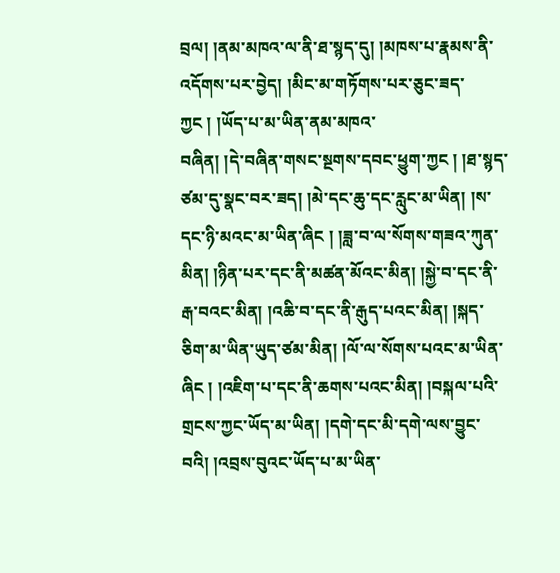བྲལ། །ནམ་མཁའ་ལ་ནི་ཐ་སྙད་དུ། །མཁས་པ་རྣམས་ནི་འདོགས་པར་བྱེད། །མིང་མ་གཏོགས་པར་ཅུང་ཟད་ཀྱང ། །ཡོད་པ་མ་ཡིན་ནམ་མཁའ་
བཞིན། །དེ་བཞིན་གསང་སྔགས་དབང་ཕྱུག་ཀྱང ། །ཐ་སྙད་ཙམ་དུ་སྣང་བར་ཟད། །མེ་དང་ཆུ་དང་རླུང་མ་ཡིན། །ས་དང་ཉི་མའང་མ་ཡིན་ཞིང ། །ཟླ་བ་ལ་སོགས་གཟའ་ཀུན་མིན། །ཉིན་པར་དང་ནི་མཚན་མོའང་མིན། །སྐྱེ་བ་དང་ནི་རྒ་བའང་མིན། །འཆི་བ་དང་ནི་རྒུད་པའང་མིན། །སྐད་ཅིག་མ་ཡིན་ཡུད་ཙམ་མིན། །ལོ་ལ་སོགས་པའང་མ་ཡིན་ཞིང ། །འཇིག་པ་དང་ནི་ཆགས་པའང་མིན། །བསྐལ་པའི་གྲངས་ཀྱང་ཡོད་མ་ཡིན། །དགེ་དང་མི་དགེ་ལས་བྱུང་བའི། །འབྲས་བུའང་ཡོད་པ་མ་ཡིན་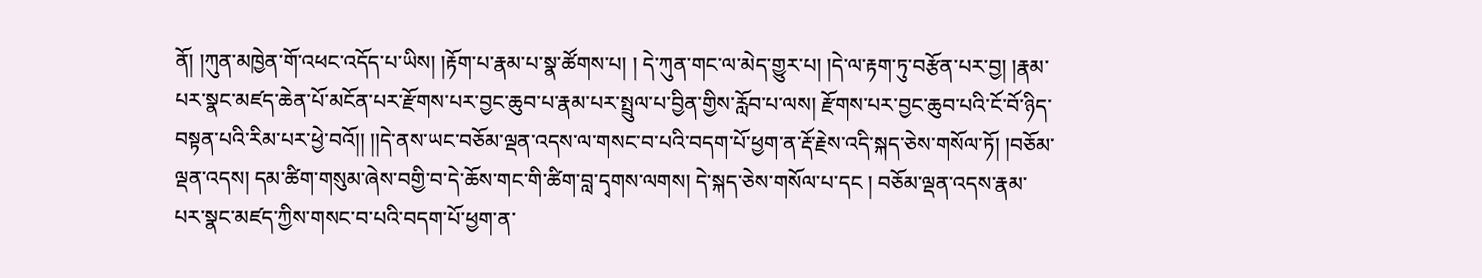ནོ། །ཀུན་མཁྱེན་གོ་འཕང་འདོད་པ་ཡིས། །རྟོག་པ་རྣམ་པ་སྣ་ཚོགས་པ། ། དེ་ཀུན་གང་ལ་མེད་གྱུར་པ། །དེ་ལ་རྟག་ཏུ་བརྩོན་པར་བྱ། །རྣམ་པར་སྣང་མཛད་ཆེན་པོ་མངོན་པར་རྫོགས་པར་བྱང་ཆུབ་པ་རྣམ་པར་སྤྲུལ་པ་བྱིན་གྱིས་རློབ་པ་ལས། རྫོགས་པར་བྱང་ཆུབ་པའི་ངོ་བོ་ཉིད་བསྟན་པའི་རིམ་པར་ཕྱེ་བའོ།། །།དེ་ནས་ཡང་བཅོམ་ལྡན་འདས་ལ་གསང་བ་པའི་བདག་པོ་ཕྱག་ན་རྡོ་རྗེས་འདི་སྐད་ཅེས་གསོལ་ཏོ། །བཅོམ་ལྡན་འདས། དམ་ཚིག་གསུམ་ཞེས་བགྱི་བ་དེ་ཆོས་གང་གི་ཚིག་བླ་དྭགས་ལགས། དེ་སྐད་ཅེས་གསོལ་པ་དང ། བཅོམ་ལྡན་འདས་རྣམ་པར་སྣང་མཛད་ཀྱིས་གསང་བ་པའི་བདག་པོ་ཕྱག་ན་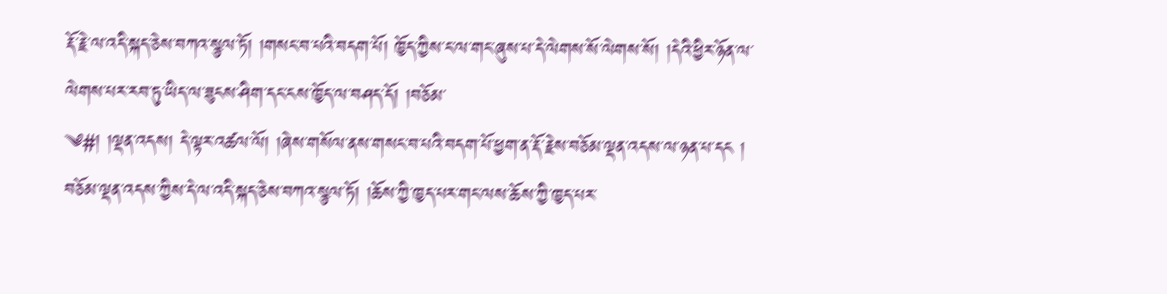རྡོ་རྗེ་ལ་འདི་སྐད་ཅེས་བཀའ་སྩལ་ཏོ། །གསང་བ་པའི་བདག་པོ། ཁྱོད་ཀྱིས་ང་ལ་གང་ཞུས་པ་དེ་ལེགས་སོ་ལེགས་སོ། །དེའི་ཕྱིར་ཉོན་ལ་ལེགས་པར་རབ་ཏུ་ཡིད་ལ་ཟུངས་ཤིག་དང་ངས་ཁྱོད་ལ་བཤད་དོ། །བཅོམ་
༄#། །ལྡན་འདས། དེ་ལྟར་འཚལ་ལོ། །ཞེས་གསོལ་ནས་གསང་བ་པའི་བདག་པོ་ཕྱག་ན་རྡོ་རྗེས་བཅོམ་ལྡན་འདས་ལ་ཉན་པ་དང ། བཅོམ་ལྡན་འདས་ཀྱིས་དེ་ལ་འདི་སྐད་ཅེས་བཀའ་སྩལ་ཏོ། །ཆོས་ཀྱི་ཁྱད་པར་གང་ལས་ཆོས་ཀྱི་ཁྱད་པར་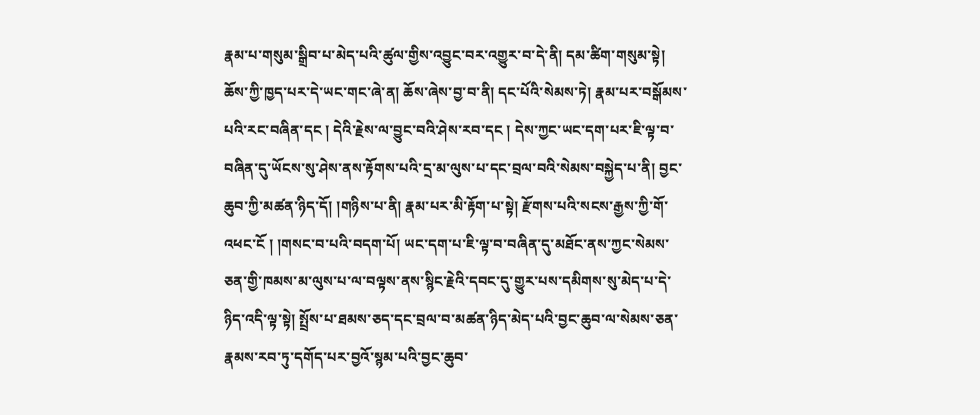རྣམ་པ་གསུམ་སྒྲིབ་པ་མེད་པའི་ཚུལ་གྱིས་འབྱུང་བར་འགྱུར་བ་དེ་ནི། དམ་ཚིག་གསུམ་སྟེ། ཆོས་ཀྱི་ཁྱད་པར་དེ་ཡང་གང་ཞེ་ན། ཆོས་ཞེས་བྱ་བ་ནི། དང་པོའི་སེམས་ཏེ། རྣམ་པར་བསྒོམས་པའི་རང་བཞིན་དང ། དེའི་རྗེས་ལ་བྱུང་བའི་ཤེས་རབ་དང ། དེས་ཀྱང་ཡང་དག་པར་ཇི་ལྟ་བ་བཞིན་དུ་ཡོངས་སུ་ཤེས་ནས་རྟོགས་པའི་དྲ་མ་ལུས་པ་དང་བྲལ་བའི་སེམས་བསྐྱེད་པ་ནི། བྱང་ཆུབ་ཀྱི་མཚན་ཉིད་དོ། །གཉིས་པ་ནི། རྣམ་པར་མི་རྟོག་པ་སྟེ། རྫོགས་པའི་སངས་རྒྱས་ཀྱི་གོ་འཕང་ངོ ། །གསང་བ་པའི་བདག་པོ། ཡང་དག་པ་ཇི་ལྟ་བ་བཞིན་དུ་མཐོང་ནས་ཀྱང་སེམས་ཅན་གྱི་ཁམས་མ་ལུས་པ་ལ་བལྟས་ནས་སྙིང་རྗེའི་དབང་དུ་གྱུར་པས་དམིགས་སུ་མེད་པ་དེ་ཉིད་འདི་ལྟ་སྟེ། སྤྲོས་པ་ཐམས་ཅད་དང་བྲལ་བ་མཚན་ཉིད་མེད་པའི་བྱང་ཆུབ་ལ་སེམས་ཅན་རྣམས་རབ་ཏུ་དགོད་པར་བྱའོ་སྙམ་པའི་བྱང་ཆུབ་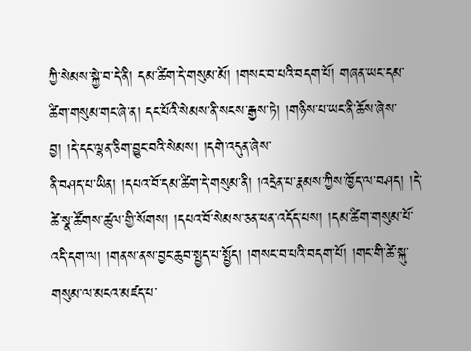ཀྱི་སེམས་སྐྱེ་བ་དེ་ནི། དམ་ཚིག་དེ་གསུམ་མོ། །གསང་བ་པའི་བདག་པོ། གཞན་ཡང་དམ་ཚིག་གསུམ་གང་ཞེ་ན། དང་པོའི་སེམས་ནི་སངས་རྒྱས་ཏེ། །གཉིས་པ་ཡང་ནི་ཆོས་ཞེས་བྱ། །དེ་དང་ལྷན་ཅིག་བྱུང་བའི་སེམས། །དགེ་འདུན་ཞེས་
ནི་བཤད་པ་ཡིན། །དཔའ་བོ་དམ་ཚིག་དེ་གསུམ་ནི། །འདྲེན་པ་རྣམས་ཀྱིས་ཁྱོད་ལ་བཤད། །དེ་ཚེ་སྣ་ཚོགས་ཚུལ་གྱི་སོགས། །དཔའ་བོ་སེམས་ཅན་ཕན་འདོད་པས། །དམ་ཚིག་གསུམ་པོ་འདི་དག་ལ། །གནས་ནས་བྱང་ཆུབ་སྤྱད་པ་སྤྱོད། །གསང་བ་པའི་བདག་པོ། །གང་གི་ཚེ་སྐུ་གསུམ་ལ་མངའ་མཛད་པ་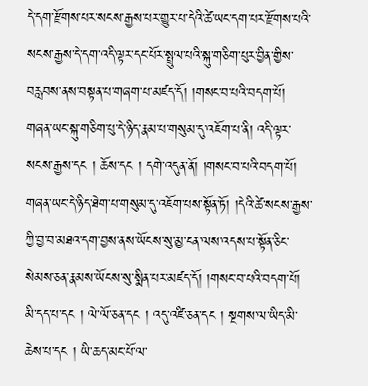དེ་དག་རྫོགས་པར་སངས་རྒྱས་པར་གྱུར་པ་དེའི་ཚེ་ཡང་དག་པར་རྫོགས་པའི་སངས་རྒྱས་དེ་དག་འདི་ལྟར་དང་པོར་སྤྲུལ་པའི་སྐུ་གཅིག་པུར་བྱིན་གྱིས་བརླབས་ནས་བསྟན་པ་གཞག་པ་མཛད་དོ། །གསང་བ་པའི་བདག་པོ། གཞན་ཡང་སྐུ་གཅིག་པུ་དེ་ཉིད་རྣམ་པ་གསུམ་དུ་འཇོག་པ་ནི། འདི་ལྟར་སངས་རྒྱས་དང ། ཆོས་དང ། དགེ་འདུན་ནོ། །གསང་བ་པའི་བདག་པོ། གཞན་ཡང་དེ་ཉིད་ཐེག་པ་གསུམ་དུ་འཇོག་པས་སྟོན་ཏོ། །དེའི་ཚེ་སངས་རྒྱས་ཀྱི་བྱ་བ་མཐའ་དག་བྱས་ནས་ཡོངས་སུ་མྱ་ངན་ལས་འདས་པ་སྟོན་ཅིང་སེམས་ཅན་རྣམས་ཡོངས་སུ་སྨིན་པར་མཛད་དོ། །གསང་བ་པའི་བདག་པོ། མི་དད་པ་དང ། ལེ་ལོ་ཅན་དང ། འདུ་འཛི་ཅན་དང ། སྔགས་ལ་ཡིད་མི་ཆེས་པ་དང ། ཡི་ཆད་མང་པོ་ལ་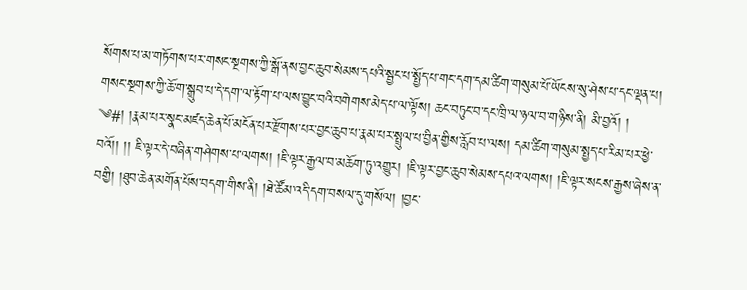སོགས་པ་མ་གཏོགས་པར་གསང་སྔགས་ཀྱི་སྒོ་ནས་བྱང་ཆུབ་སེམས་དཔའི་སྦྱང་པ་སྤྱོད་པ་གང་དག་དམ་ཚིག་གསུམ་པོ་ཡོངས་སུ་ཤེས་པ་དང་ལྡན་པ། གསང་སྔགས་ཀྱི་ཆོ་ག་སྒྲུབ་པ་དེ་དག་ལ་རྟོག་པ་ལས་བྱུང་བའི་བགེགས་མེད་པ་ལ་ལྟོས། ཆང་བཏུང་བ་དང་ཁྲི་ལ་ཉལ་བ་གཉིས་ནི། མི་བྱའོ། །
༄#། །རྣམ་པར་སྣང་མཛད་ཆེན་པོ་མངོན་པར་རྫོགས་པར་བྱང་ཆུབ་པ་རྣམ་པར་སྤྲུལ་པ་བྱིན་གྱིས་རློབ་པ་ལས། དམ་ཚིག་གསུམ་སྤྱད་པ་རིམ་པར་ཕྱེ་བའོ།། །། ཇི་ལྟར་དེ་བཞིན་གཤེགས་པ་ལགས། །ཇི་ལྟར་རྒྱལ་བ་མཆོག་ཏུ་འགྱུར། །ཇི་ལྟར་བྱང་ཆུབ་སེམས་དཔའ་ལགས། །ཇི་ལྟར་སངས་རྒྱས་ཞེས་ན་བགྱི། །ཐུབ་ཆེན་མགོན་པོས་བདག་གིས་ནི། །ཐེ་ཚོམ་འདི་དག་བསལ་དུ་གསོལ། །བྱང་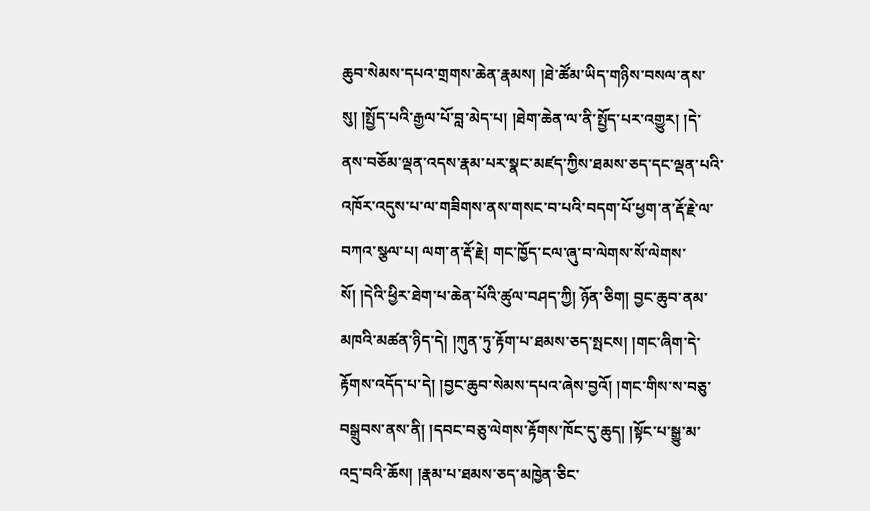ཆུབ་སེམས་དཔའ་གྲགས་ཆེན་རྣམས། །ཐེ་ཚོམ་ཡིད་གཉིས་བསལ་ནས་སུ། །སྤྱོད་པའི་རྒྱལ་པོ་བླ་མེད་པ། །ཐེག་ཆེན་ལ་ནི་སྤྱོད་པར་འགྱུར། །དེ་ནས་བཅོམ་ལྡན་འདས་རྣམ་པར་སྣང་མཛད་ཀྱིས་ཐམས་ཅད་དང་ལྡན་པའི་འཁོར་འདུས་པ་ལ་གཟིགས་ནས་གསང་བ་པའི་བདག་པོ་ཕྱག་ན་རྡོ་རྗེ་ལ་བཀའ་སྩལ་པ། ལག་ན་རྡོ་རྗེ། གང་ཁྱོད་ངལ་ཞུ་བ་ལེགས་སོ་ལེགས་སོ། །དེའི་ཕྱིར་ཐེག་པ་ཆེན་པོའི་ཚུལ་བཤད་ཀྱི། ཉོན་ཅིག། བྱང་ཆུབ་ནམ་མཁའི་མཚན་ཉིད་དེ། །ཀུན་ཏུ་རྟོག་པ་ཐམས་ཅད་སྤངས། །གང་ཞིག་དེ་རྟོགས་འདོད་པ་དེ། །བྱང་ཆུབ་སེམས་དཔའ་ཞེས་བྱའོ། །གང་གིས་ས་བཅུ་བསྒྲུབས་ནས་ནི། །དབང་བཅུ་ལེགས་རྟོགས་ཁོང་དུ་ཆུད། །སྟོང་པ་སྒྱུ་མ་འདྲ་བའི་ཆོས། །རྣམ་པ་ཐམས་ཅད་མཁྱེན་ཅིང་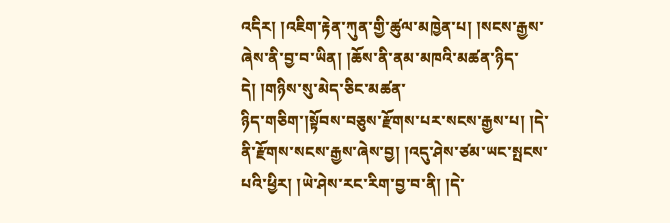འདིར། །འཇིག་རྟེན་ཀུན་གྱི་ཚུལ་མཁྱེན་པ། །སངས་རྒྱས་ཞེས་ནི་བྱ་བ་ཡིན། །ཆོས་ནི་ནམ་མཁའི་མཚན་ཉིད་དེ། །གཉིས་སུ་མེད་ཅིང་མཚན་
ཉིད་གཅིག་།སྟོབས་བཅུས་རྫོགས་པར་སངས་རྒྱས་པ། །དེ་ནི་རྫོགས་སངས་རྒྱས་ཞེས་བྱ། །འདུ་ཤེས་ཙམ་ཡང་སྤངས་པའི་ཕྱིར། །ཡེ་ཤེས་རང་རིག་བྱ་བ་ནི། །དེ་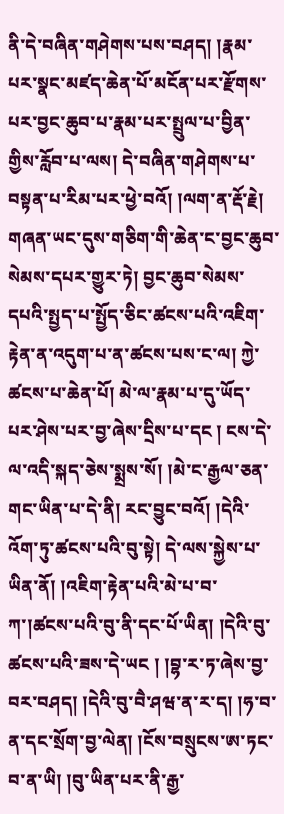ནི་དེ་བཞིན་གཤེགས་པས་བཤད། །རྣམ་པར་སྣང་མཛད་ཆེན་པོ་མངོན་པར་རྫོགས་པར་བྱང་ཆུབ་པ་རྣམ་པར་སྤྲུལ་པ་བྱིན་གྱིས་རློབ་པ་ལས། དེ་བཞིན་གཤེགས་པ་བསྟན་པ་རིམ་པར་ཕྱེ་བའོ། །ལག་ན་རྡོ་རྗེ། གཞན་ཡང་དུས་གཅིག་གི་ཆེན་ང་བྱང་ཆུབ་སེམས་དཔར་གྱུར་ཏེ། བྱང་ཆུབ་སེམས་དཔའི་སྤྱད་པ་སྤྱོད་ཅིང་ཚངས་པའི་འཇིག་རྟེན་ན་འདུག་པ་ན་ཚངས་པས་ང་ལ། ཀྱེ་ཚངས་པ་ཆེན་པོ། མེ་ལ་རྣམ་པ་དུ་ཡོད་པར་ཤེས་པར་བྱ་ཞེས་དྲིས་པ་དང ། ངས་དེ་ལ་འདི་སྐད་ཅེས་སྨྲས་སོ། །མེ་ང་རྒྱལ་ཅན་གང་ཡིན་པ་དེ་ནི། རང་བྱུང་བའོ། །དེའི་འོག་ཏུ་ཚངས་པའི་བུ་སྟེ། དེ་ལས་སྐྱེས་པ་ཡིན་ནོ། །འཇིག་རྟེན་པའི་མེ་པ་བ་ཀ་།ཚངས་པའི་བུ་ནི་དང་པོ་ཡིན། །དེའི་བུ་ཚངས་པའི་ཟས་དེ་ཡང ། །བྷ་ར་ཏ་ཞེས་བྱ་བར་བཤད། །དེའི་བུ་བཻ་ཤཝ་ན་ར་ད། །ཧ་བ་ན་དང་སྲོག་བྱ་ལེན། །ངོས་བསྲུངས་ཨ་ཏང་བ་ན་ཡི། །བུ་ཡིན་པར་ནི་རྒྱ་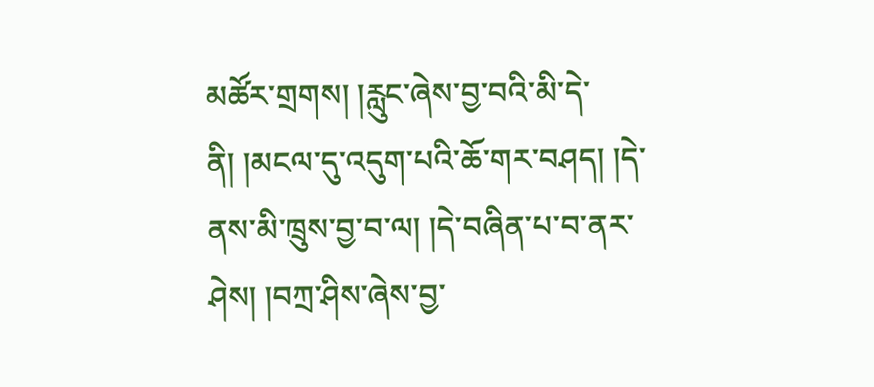མཚོར་གྲགས། །རླུང་ཞེས་བྱ་བའི་མི་དེ་ནི། །མངལ་དུ་འདུག་པའི་ཆོ་གར་བཤད། །དེ་ནས་མི་ཁྲུས་བྱ་བ་ལ། །དེ་བཞིན་པ་བ་ནར་ཤེས། །བཀྲ་ཤིས་ཞེས་བྱ་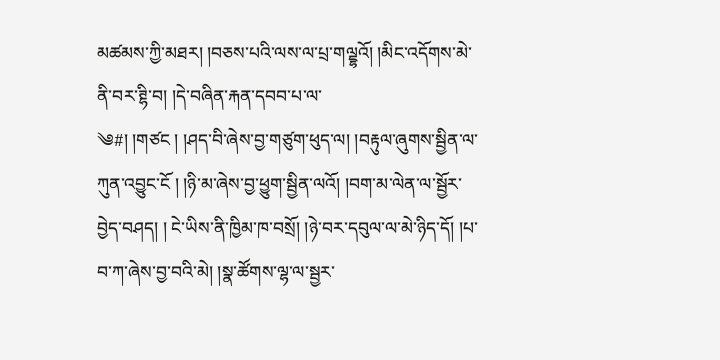མཚམས་ཀྱི་མཐར། །བཅས་པའི་ལས་ལ་པྲ་གལྡྷའོ། །མིང་འདོགས་མེ་ནི་བར་ཊྷི་བ། །དེ་བཞིན་རྐན་དབབ་པ་ལ་
༄#། །གཙང ། །ཤད་བི་ཞེས་བྱ་གཙུག་ཕུད་ལ། །བརྟུལ་ཞུགས་སྦྱིན་ལ་ཀུན་འབྱུང་ངོ ། །ཉི་མ་ཞེས་བྱ་ཕྱུག་སྦྱིན་ལའོ། །བག་མ་ལེན་ལ་སྦྱོར་བྱེད་བཤད། ། ངེ་ཡིས་ནི་ཁྱིམ་ཁ་བསྲོ། །ཉེ་བར་དབུལ་ལ་མེ་ཉིད་དོ། །པ་བ་ཀ་ཞེས་བྱ་བའི་མེ། །སྣ་ཚོགས་ལྷ་ལ་སྦྱར་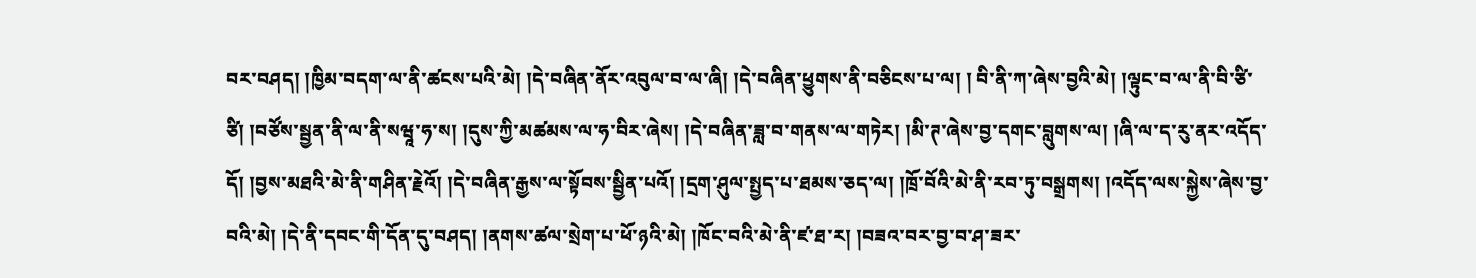བར་བཤད། །ཁྱིམ་བདག་ལ་ནི་ཚངས་པའི་མེ། །དེ་བཞིན་ནོར་འབུལ་བ་ལ་ཞི། །དེ་བཞིན་ཕྱུགས་ནི་བཅིངས་པ་ལ། ། བི་ནི་ཀ་ཞེས་བྱའི་མེ། །ལྟུང་བ་ལ་ནི་བི་ཙི་ཙི། །བཙོས་སྦྱན་ནི་ལ་ནི་སཝཱ་ཧ་ས། །དུས་ཀྱི་མཚམས་ལ་ཧ་བིར་ཞེས། །དེ་བཞིན་ཟླ་བ་གནས་ལ་གཏེར། །མི་ཊ་ཞེས་བྱ་དགང་བླུགས་ལ། །ཞི་ལ་ད་རུ་ནར་འདོད་དོ། །བྱས་མཐའི་མེ་ནི་གཤིན་རྗེའོ། །དེ་བཞིན་རྒྱས་ལ་སྟོབས་སྦྱིན་པའོ། །དྲག་ཤུལ་སྤྱད་པ་ཐམས་ཅད་ལ། །ཁྲོ་བོའི་མེ་ནི་རབ་ཏུ་བསྒྲགས། །འདོད་ལས་སྐྱེས་ཞེས་བྱ་བའི་མེ། །དེ་ནི་དབང་གི་དོན་དུ་བཤད། །ནགས་ཚལ་སྲེག་པ་ཕོ་ཉའི་མེ། །ཁོང་བའི་མེ་ནི་ཛ་ཐ་ར། །བཟའ་བར་བྱ་བ་ཤ་ཟར་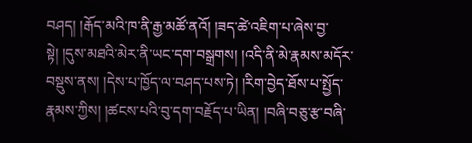བཤད། །རྒོད་མའི་ཁ་ནི་རྒྱ་མཚོ་ནའོ། །ཟད་ཚེ་འཇིག་པ་ཞེས་བྱ་སྟེ། །དུས་མཐའི་མེར་ནི་ཡང་དག་བསྒྲགས། །འདི་ནི་མེ་རྣམས་མདོར་བསྡུས་ནས། །དེས་པ་ཁྱོད་ལ་བཤད་པས་ཏེ། །རིག་བྱེད་ཐོས་པ་སྤྱོད་རྣམས་ཀྱིས། །ཚངས་པའི་བུ་དག་བརྗོད་པ་ཡིན། །བཞི་བཅུ་རྩ་བཞི་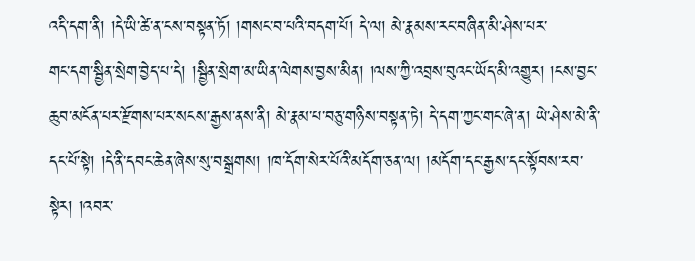འདི་དག་ནི། །དེ་ཡི་ཚེ་ན་ངས་བསྟན་ཏོ། །གསང་བ་པའི་བདག་པོ། དེ་ལ། མེ་རྣམས་རང་བཞིན་མི་ཤེས་པར་
གང་དག་སྦྱིན་སྲེག་བྱེད་པ་དེ། །སྦྱིན་སྲེག་མ་ཡིན་ལེགས་བྱས་མིན། །ལས་ཀྱི་འབྲས་བུའང་ཡོད་མི་འགྱུར། །ངས་བྱང་ཆུབ་མངོན་པར་རྫོགས་པར་སངས་རྒྱས་ནས་ནི། མེ་རྣམ་པ་བཅུ་གཉིས་བསྟན་ཏེ། དེ་དག་ཀྱང་གང་ཞེ་ན། ཡེ་ཤེས་མེ་ནི་དང་པོ་སྟེ། །དེ་ནི་དབང་ཆེན་ཞེས་སུ་བསྒྲགས། །ཁ་དོག་སེར་པོའི་མདོག་ཅན་ལ། །མདོག་དང་རྒྱས་དང་སྟོབས་རབ་སྟེར། །འབར་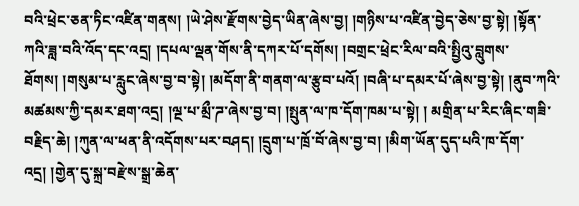བའི་ཕྲེང་ཅན་ཏིང་འཛིན་གནས། །ཡེ་ཤེས་རྫོགས་བྱེད་ཡིན་ཞེས་བྱ། །གཉིས་པ་འཛིན་བྱེད་ཅེས་བྱ་སྟེ། །སྟོན་ཀའི་ཟླ་བའི་འོད་དང་འདྲ། །དཔལ་ལྡན་གོས་ནི་དཀར་པོ་དགོས། །བགྲང་ཕྲེང་རིལ་བའི་སྤྱིའུ་བླུགས་ཐོགས། །གསུམ་པ་རླུང་ཞེས་བྱ་བ་སྟེ། །མདོག་ནི་གནག་ལ་རྩུབ་པའོ། །བཞི་པ་དམར་པོ་ཞེས་བྱ་སྟེ། །ནུབ་ཀའི་མཚམས་ཀྱི་དམར་ཐག་འདྲ། །ལྔ་པ་མྲྀ་ཌ་ཞེས་བྱ་བ། །སྤུན་ལ་ཁ་དོག་ཁམ་པ་སྟེ། ། མགྲིན་པ་རིང་ཞིང་གཟི་བརྗིད་ཆེ། །ཀུན་ལ་ཕན་ནི་འདོགས་པར་བཤད། །དྲུག་པ་ཁྲོ་བོ་ཞེས་བྱ་བ། །མིག་ཡོན་དུད་པའི་ཁ་དོག་འདྲ། །གྱེན་དུ་སྐྲ་བརྫེས་སྒྲ་ཆེན་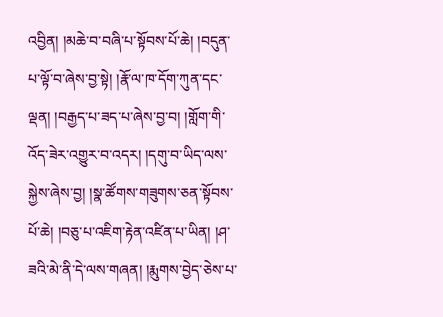འབྱིན། །མཆེ་བ་བཞི་པ་སྟོབས་པོ་ཆེ། །བདུན་པ་ལྟོ་བ་ཞེས་བྱ་སྟེ། །རྣོ་ལ་ཁ་དོག་ཀུན་དང་ལྡན། །བརྒྱད་པ་ཟད་པ་ཞེས་བྱ་བ། །གློག་གི་འོད་ཟེར་འགྱུར་བ་འདར། །དགུ་བ་ཡིད་ལས་སྐྱེས་ཞེས་བྱ། །སྣ་ཚོགས་གཟུགས་ཅན་སྟོབས་པོ་ཆེ། །བཅུ་པ་འཇིག་རྟེན་འཛིན་པ་ཡིན། །ཤ་ཟའི་མེ་ནི་དེ་ལས་གཞན། །རྨུགས་བྱེད་ཅེས་པ་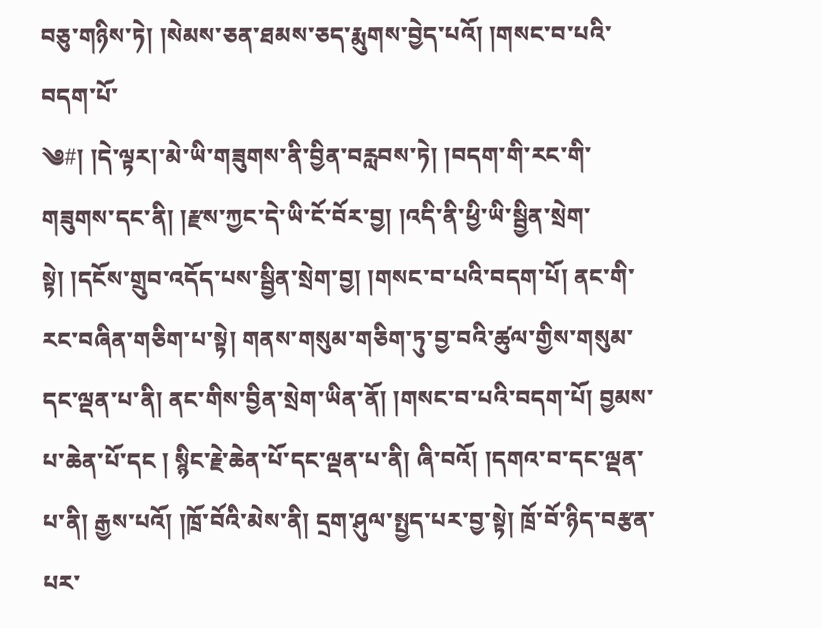བཅུ་གཉིས་ཏེ། །སེམས་ཅན་ཐམས་ཅད་རྨུགས་བྱེད་པའོ། །གསང་བ་པའི་བདག་པོ་
༄#། །དེ་ལྟར།་མེ་ཡི་གཟུགས་ནི་བྱིན་བརླབས་ཏེ། །བདག་གི་རང་གི་གཟུགས་དང་ནི། །རྫས་ཀྱང་དེ་ཡི་ངོ་བོར་བྱ། །འདི་ནི་ཕྱི་ཡི་སྦྱིན་སྲེག་སྟེ། །དངོས་གྲུབ་འདོད་པས་སྦྱིན་སྲེག་བྱ། །གསང་བ་པའི་བདག་པོ། ནང་གི་རང་བཞིན་གཅིག་པ་སྟེ། གནས་གསུམ་གཅིག་ཏུ་བྱ་བའི་ཚུལ་གྱིས་གསུམ་དང་ལྡན་པ་ནི། ནང་གིས་བྱིན་སྲེག་ཡིན་ནོ། །གསང་བ་པའི་བདག་པོ། བྱམས་པ་ཆེན་པོ་དང ། སྙིང་རྗེ་ཆེན་པོ་དང་ལྡན་པ་ནི། ཞི་བའོ། །དགའ་བ་དང་ལྡན་པ་ནི། རྒྱས་པའོ། །ཁྲོ་བོའི་མེས་ནི། དྲག་ཤུལ་སྤྱད་པར་བྱ་སྟེ། ཁྲོ་བོ་ཉིད་བརྩན་པར་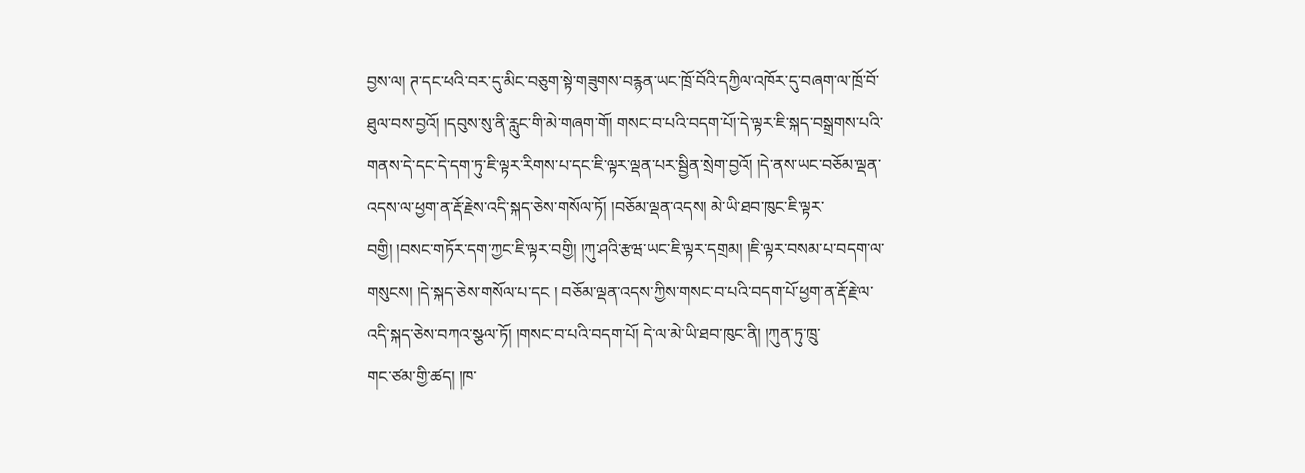བྱས་ལ། ཊ་དང་ཕའི་བར་དུ་མིང་བཅུག་སྟེ་གཟུགས་བརྙན་ཡང་ཁྲོ་བོའི་དཀྱིལ་འཁོར་དུ་བཞག་ལ་ཁྲོ་བོ་ཐུལ་བས་བྱའོ། །དབུས་སུ་ནི་རླུང་གི་མེ་གཞག་གོ། གསང་བ་པའི་བདག་པོ།་དེ་ལྟར་ཇི་སྐད་བསྒྲགས་པའི་གནས་དེ་དང་དེ་དག་ཏུ་ཇི་ལྟར་རིགས་པ་དང་ཇི་ལྟར་ལྡན་པར་སྦྱིན་སྲེག་བྱའོ། །དེ་ནས་ཡང་བཅོམ་ལྡན་འདས་ལ་ཕྱག་ན་རྡོ་རྗེས་འདི་སྐད་ཅེས་གསོལ་ཏོ། །བཅོམ་ལྡན་འདས། མེ་ཡི་ཐབ་ཁུང་ཇི་ལྟར་བགྱི། །བསང་གཏོར་དག་ཀྱང་ཇི་ལྟར་བགྱི། །ཀུ་ཤའི་རྩཝ་ཡང་ཇི་ལྟར་དགྲམ། །ཇི་ལྟར་བསམ་པ་བདག་ལ་གསུངས། །དེ་སྐད་ཅེས་གསོལ་པ་དང ། བཅོམ་ལྡན་འདས་ཀྱིས་གསང་བ་པའི་བདག་པོ་ཕྱག་ན་རྡོ་རྗེ་ལ་འདི་སྐད་ཅེས་བཀའ་སྩལ་ཏོ། །གསང་བ་པའི་བདག་པོ། དེ་ལ་མེ་ཡི་ཐབ་ཁུང་ནི། །ཀུན་ཏུ་ཁྲུ་
གང་ཙམ་གྱི་ཚད། །ཁ་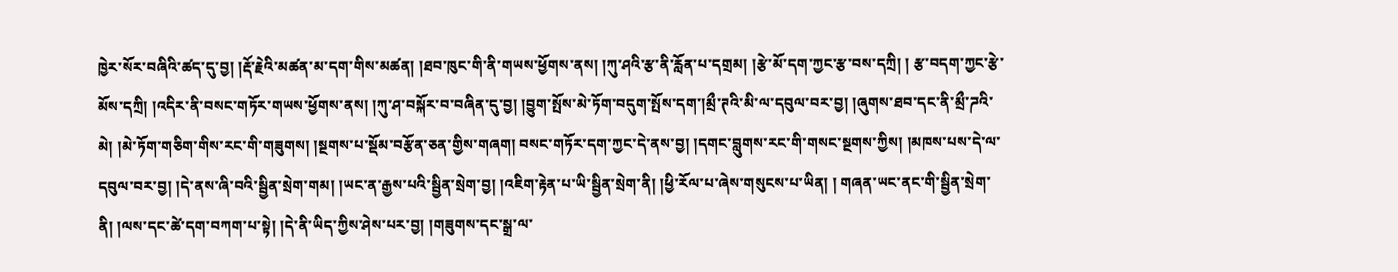ཁྱེར་སོར་བཞིའི་ཚད་དུ་བྱ། །རྡོ་རྗེའི་མཚན་མ་དག་གིས་མཚན། །ཐབ་ཁུང་གི་ནི་གཡས་ཕྱོགས་ནས། །ཀུ་ཤའི་རྩ་ནི་རློན་པ་དགྲམ། །རྩེ་མོ་དག་ཀྱང་རྩ་བས་དཀྲི། ། རྩ་བདག་ཀྱང་རྩེ་མོས་དཀྲི། །འདིར་ནི་བསང་གཏོར་གཡས་ཕྱོགས་ནས། །ཀུ་ཤ་བསྐོར་བ་བཞིན་དུ་བྱ། །བྱུག་སྤོས་མེ་ཏོག་བདུག་སྤོས་དག་།མྲྀ་ཊའི་མི་ལ་དབུལ་བར་བྱ། །ཞུགས་ཐབ་དང་ནི་མྲྀ་ཌའི་མེ། །མེ་ཏོག་གཅིག་གིས་རང་གི་གཟུགས། །སྔགས་པ་སྡོམ་བརྩོན་ཅན་གྱིས་གཞག། བསང་གཏོར་དག་ཀྱང་དེ་ནས་བྱ། །དགང་བླུགས་རང་གི་གསང་སྔགས་ཀྱིས། །མཁས་པས་དེ་ལ་དབུལ་བར་བྱ། །དེ་ནས་ཞི་བའི་སྦྱིན་སྲེག་གམ། །ཡང་ན་རྒྱས་པའི་སྦྱིན་སྲེག་བྱ། །འཇིག་རྟེན་པ་ཡི་སྦྱིན་སྲེག་ནི། །ཕྱི་རོལ་པ་ཞེས་གསུངས་པ་ཡིན། ། གཞན་ཡང་ནང་གི་སྦྱིན་སྲེག་ནི། །ལས་དང་ཚེ་དག་བཀག་པ་སྟེ། །དེ་ནི་ཡིད་ཀྱིས་ཤེས་པར་བྱ། །གཟུགས་དང་སྒྲ་ལ་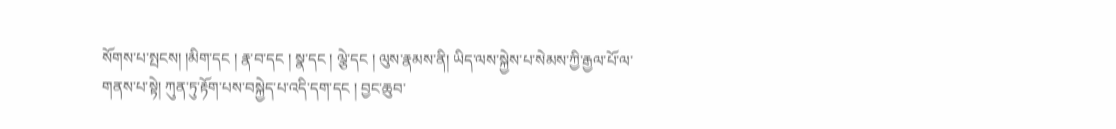སོགས་པ་སྤངས། །མིག་དང ། རྣ་བ་དང ། སྣ་དང ། ལྕེ་དང ། ལུས་རྣམས་ནི། ཡིད་ལས་སྐྱེས་པ་སེམས་ཀྱི་རྒྱལ་པོ་ལ་གནས་པ་སྟེ། ཀུན་ཏུ་རྟོག་པས་བསྐྱེད་པ་འདི་དག་དང ། བྱང་ཆུབ་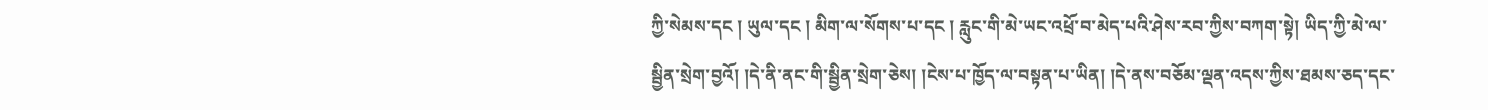ཀྱི་སེམས་དང ། ཡུལ་དང ། མིག་ལ་སོགས་པ་དང ། རླུང་གི་མེ་ཡང་འཕྲོ་བ་མེད་པའི་ཤེས་རབ་ཀྱིས་བཀག་སྟེ། ཡིད་ཀྱི་མེ་ལ་སྦྱིན་སྲེག་བྱའོ། །དེ་ནི་ནང་གི་སྦྱིན་སྲེག་ཅེས། །ངེས་པ་ཁྱོད་ལ་བསྟན་པ་ཡིན། །དེ་ནས་བཅོམ་ལྡན་འདས་ཀྱིས་ཐམས་ཅད་དང་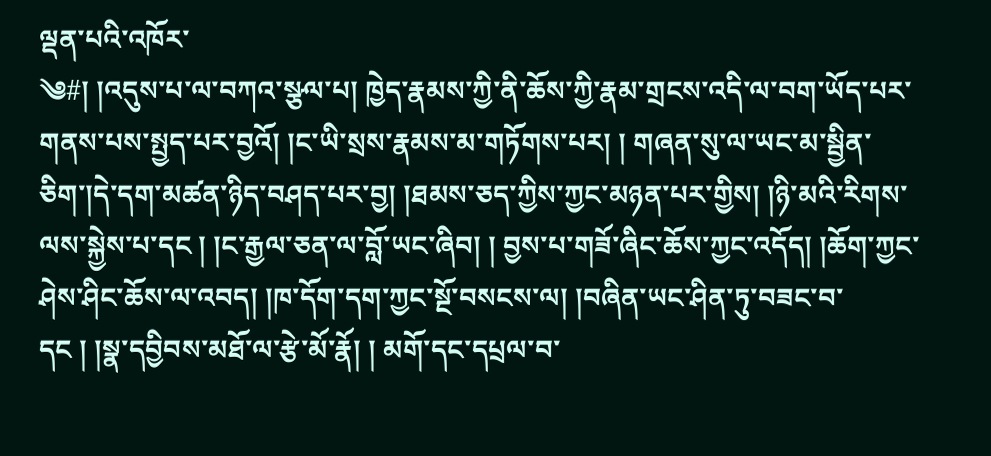ལྡན་པའི་འཁོར་
༄#། །འདུས་པ་ལ་བཀའ་སྩལ་པ། ཁྱེད་རྣམས་ཀྱི་ནི་ཆོས་ཀྱི་རྣམ་གྲངས་འདི་ལ་བག་ཡོད་པར་གནས་པས་སྤྱད་པར་བྱའོ། །ང་ཡི་སྲས་རྣམས་མ་གཏོགས་པར། ། གཞན་སུ་ལ་ཡང་མ་སྦྱིན་ཅིག་།དེ་དག་མཚན་ཉིད་བཤད་པར་བྱ། །ཐམས་ཅད་ཀྱིས་ཀྱང་མཉན་པར་གྱིས། །ཉི་མའི་རིགས་ལས་སྐྱེས་པ་དང ། །ང་རྒྱལ་ཅན་ལ་བློ་ཡང་ཞིབ། ། བྱས་པ་གཟོ་ཞིང་ཆོས་ཀྱང་འདོད། །ཆོག་ཀྱང་ཤེས་ཤིང་ཆོས་ལ་འབད། །ཁ་དོག་དག་ཀྱང་སྔོ་བསངས་ལ། །བཞིན་ཡང་ཤིན་ཏུ་བཟང་བ་དང ། །སྣ་དབྱིབས་མཐོ་ལ་རྩེ་མོ་རྣོ། ། མགོ་དང་དཔྲལ་བ་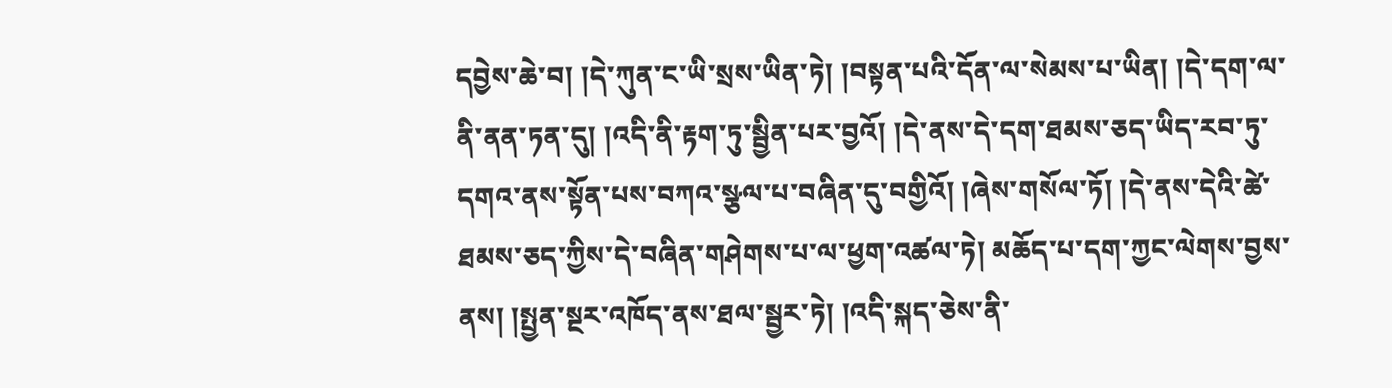དབྱེས་ཆེ་བ། །དེ་ཀུན་ང་ཡི་སྲས་ཡིན་ཏེ། །བསྟན་པའི་དོན་ལ་སེམས་པ་ཡིན། །དེ་དག་ལ་ནི་ནན་ཏན་དུ། །འདི་ནི་རྟག་ཏུ་སྦྱིན་པར་བྱའོ། །དེ་ནས་དེ་དག་ཐམས་ཅད་ཡིད་རབ་ཏུ་དགའ་ནས་སྟོན་པས་བཀའ་སྩལ་པ་བཞིན་དུ་བགྱིའོ། །ཞེས་གསོལ་ཏོ། །དེ་ནས་དེའི་ཚེ་ཐམས་ཅད་ཀྱིས་དེ་བཞིན་གཤེགས་པ་ལ་ཕྱག་འཚལ་ཏེ། མཆོད་པ་དག་ཀྱང་ལེགས་བྱས་ནས། །སྤྱན་སྔར་འཁོད་ནས་ཐལ་སྦྱར་ཏེ། །འདི་སྐད་ཅེས་ནི་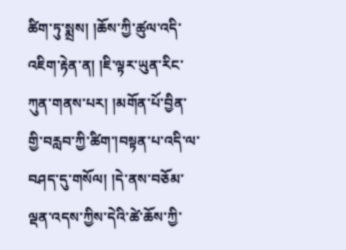ཚིག་ཏུ་སྨྲས། །ཆོས་ཀྱི་ཚུལ་འདི་འཇིག་རྟེན་ན། །ཇི་ལྟར་ཡུན་རིང་ཀུན་གནས་པར། །མགོན་པོ་བྱིན་གྱི་བརླབ་ཀྱི་ཚིག་།བསྟན་པ་འདི་ལ་བཤད་དུ་གསོལ། །དེ་ནས་བཅོམ་ལྡན་འདས་ཀྱིས་དེའི་ཚེ་ཆོས་ཀྱི་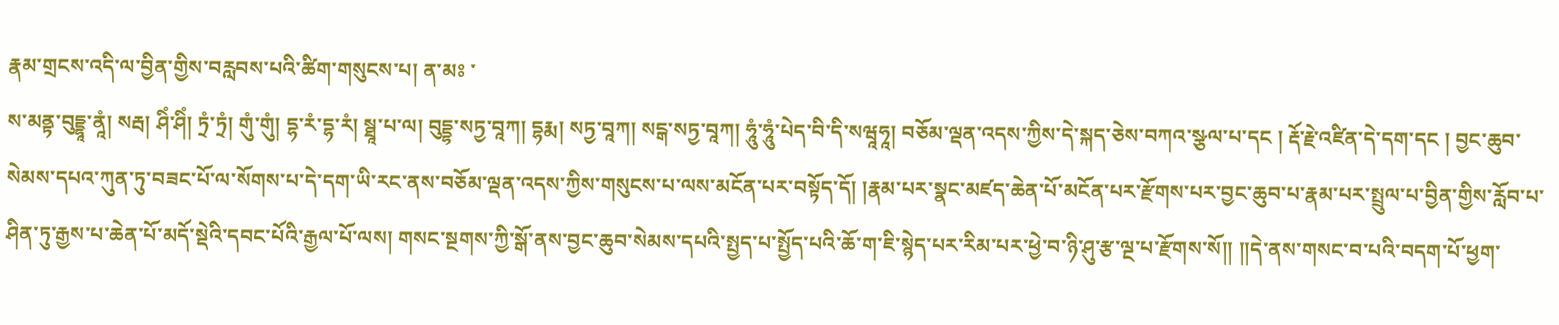རྣམ་གྲངས་འདི་ལ་བྱིན་གྱིས་བརླབས་པའི་ཚིག་གསུངས་པ། ན་མཿ ་
ས་མནྟ་བུདྡྷཱ་ནཱཾ། སརྦ། ཤིཾ་ཤིཾ། ཏྲཾ་ཏྲཾ། གུཾ་གུཾ། དྷ་རཾ་དྷ་རཾ། སྠཱ་པ་ལ། བུདྡྷ་སཏྱ་བཱཀ། དྷརྨ། སཏྱ་བཱཀ། སངྒ་སཏྱ་བཱཀ། ཧཱུཾ་ཧཱུཾ་པེད་བི་དི་སཝཱཧཱ། བཅོམ་ལྡན་འདས་ཀྱིས་དེ་སྐད་ཅེས་བཀའ་སྩལ་པ་དང ། རྡོ་རྗེ་འཛིན་དེ་དག་དང ། བྱང་ཆུབ་སེམས་དཔའ་ཀུན་ཏུ་བཟང་པོ་ལ་སོགས་པ་དེ་དག་ཡི་རང་ནས་བཅོམ་ལྡན་འདས་ཀྱིས་གསུངས་པ་ལས་མངོན་པར་བསྟོད་དོ། །རྣམ་པར་སྣང་མཛད་ཆེན་པོ་མངོན་པར་རྫོགས་པར་བྱང་ཆུབ་པ་རྣམ་པར་སྤྲུལ་པ་བྱིན་གྱིས་རློབ་པ་ཤིན་ཏུ་རྒྱས་པ་ཆེན་པོ་མདོ་སྡེའི་དབང་པོའི་རྒྱལ་པོ་ལས། གསང་སྔགས་ཀྱི་སྒོ་ནས་བྱང་ཆུབ་སེམས་དཔའི་སྤྱད་པ་སྤྱོད་པའི་ཆོ་ག་ཇི་སྙེད་པར་རིམ་པར་ཕྱེ་བ་ཉི་ཤུ་རྩ་ལྔ་པ་རྫོགས་སོ།། །།དེ་ནས་གསང་བ་པའི་བདག་པོ་ཕྱག་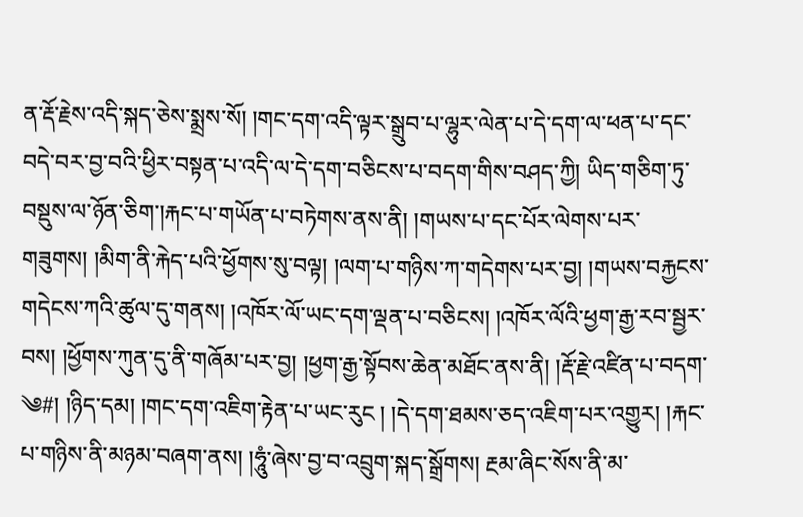ན་རྡོ་རྗེས་འདི་སྐད་ཅེས་སྨྲས་སོ། །གང་དག་འདི་ལྟར་སྒྲུབ་པ་ལྷུར་ལེན་པ་དེ་དག་ལ་ཕན་པ་དང་བདེ་བར་བྱ་བའི་ཕྱིར་བསྟན་པ་འདི་ལ་དེ་དག་བཅིངས་པ་བདག་གིས་བཤད་ཀྱི། ཡིད་གཅིག་ཏུ་བསྡུས་ལ་ཉོན་ཅིག་།རྐང་པ་གཡོན་པ་བཏེགས་ནས་ནི། །གཡས་པ་དང་པོར་ལེགས་པར་གཟུགས། །མིག་ནི་རྐེད་པའི་ཕྱོགས་སུ་བལྟ། །ལག་པ་གཉིས་ཀ་གདེགས་པར་བྱ། །གཡས་བརྐྱངས་གདེངས་ཀའི་ཚུལ་དུ་གནས། །འཁོར་ལོ་ཡང་དག་ལྡན་པ་བཅིངས། །འཁོར་ལོའི་ཕྱག་རྒྱ་རབ་སྦྱར་བས། །ཕྱོགས་ཀུན་དུ་ནི་གཞོམ་པར་བྱ། །ཕྱག་རྒྱ་སྟོབས་ཆེན་མཐོང་ནས་ནི། །རྡོ་རྗེ་འཛིན་པ་བདག་
༄#། །ཉིད་དམ། །གང་དག་འཇིག་རྟེན་པ་ཡང་རུང ། །དེ་དག་ཐམས་ཅད་འཇིག་པར་འགྱུར། །རྐང་པ་གཉིས་ནི་མཉམ་བཞག་ནས། །ཧཱུཾ་ཞེས་བྱ་བ་འབྲུག་སྐད་སྒྲོགས། རྔམ་ཞིང་སོས་ནི་མ་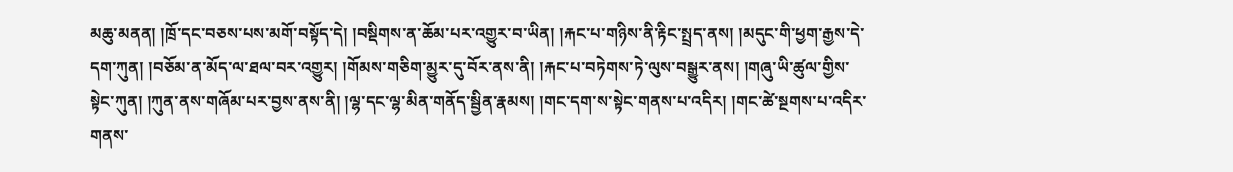མཆུ་མནན། །ཁྲོ་དང་བཅས་པས་མགོ་བསྟོད་དེ། །བསྡིགས་ན་ཆོམ་པར་འགྱུར་བ་ཡིན། །རྐང་པ་གཉིས་ནི་རྟིང་སྤྲད་ནས། །མདུང་གི་ཕྱག་རྒྱས་དེ་དག་ཀུན། །བཅོམ་ན་མོད་ལ་ཐལ་བར་འགྱུར། །གོམས་གཅིག་མྱུར་དུ་བོར་ནས་ནི། །རྐང་པ་བཏེགས་ཏེ་ལུས་བསྒྱུར་ནས། །གཞུ་ཡི་ཚུལ་གྱིས་སྟེང་ཀུན། །ཀུན་ནས་གཞོམ་པར་བྱས་ནས་ནི། །ལྷ་དང་ལྷ་མིན་གནོད་སྦྱིན་རྣམས། །གང་དག་ས་སྟེང་གནས་པ་འདིར། །གང་ཚེ་སྔགས་པ་འདིར་གནས་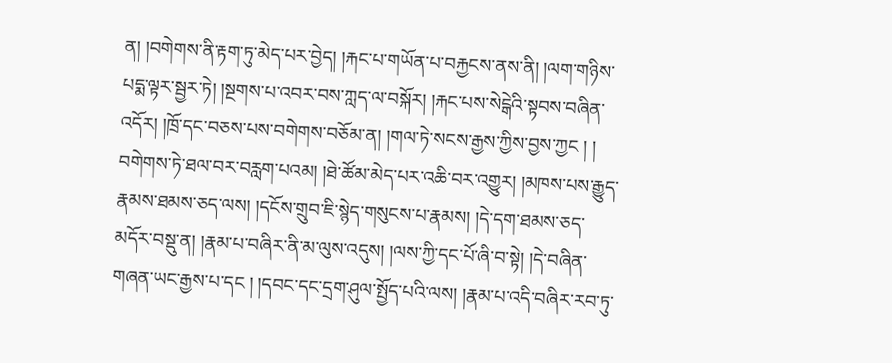ན། །བགེགས་ནི་རྟག་ཏུ་མེད་པར་བྱེད། །རྐང་པ་གཡོན་པ་བརྐྱངས་ནས་ནི། །ལག་གཉིས་པདྨ་ལྟར་སྦྱར་ཏེ། །སྔགས་པ་འབར་བས་ཀླད་ལ་བསྐོར། །རྐང་པས་སེངྒེའི་སྟབས་བཞིན་འདོར། །ཁྲོ་དང་བཅས་པས་བགེགས་བཅོམ་ན། །གལ་ཏེ་སངས་རྒྱས་ཀྱིས་བྱས་ཀྱང ། ། བགེགས་ཏེ་ཐལ་བར་བརླག་པའམ། །ཐེ་ཚོམ་མེད་པར་འཆི་བར་འགྱུར། །མཁས་པས་རྒྱུད་རྣམས་ཐམས་ཅད་ལས། །དངོས་གྲུབ་ཇི་སྙེད་གསུངས་པ་རྣམས། །དེ་དག་ཐམས་ཅད་མདོར་བསྡུ་ན། །རྣམ་པ་བཞིར་ནི་མ་ལུས་འདུས། །ལས་ཀྱི་དང་པོ་ཞི་བ་སྟེ། །དེ་བཞིན་གཞན་ཡང་རྒྱས་པ་དང ། །དབང་དང་དྲག་ཤུལ་སྤྱོད་པའི་ལས། །རྣམ་པ་འདི་བཞིར་རབ་ཏུ་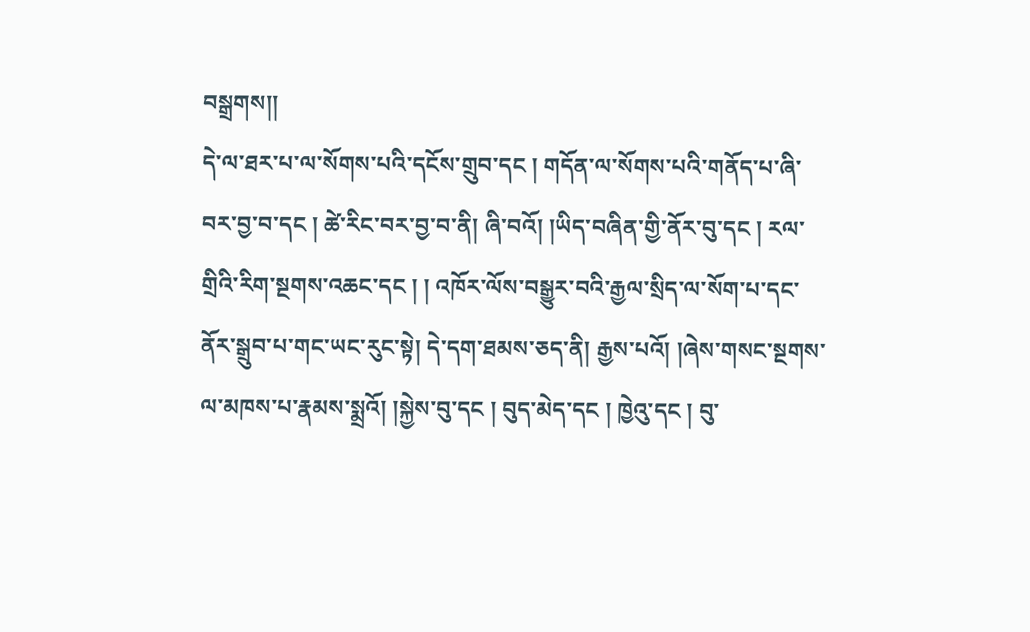བསྒྲགས།།
དེ་ལ་ཐར་པ་ལ་སོགས་པའི་དངོས་གྲུབ་དང ། གདོན་ལ་སོགས་པའི་གནོད་པ་ཞི་བར་བྱ་བ་དང ། ཚེ་རིང་བར་བྱ་བ་ནི། ཞི་བའོ། །ཡིད་བཞིན་གྱི་ནོར་བུ་དང ། རལ་གྲིའི་རིག་སྔགས་འཆང་དང ། ། འཁོར་ལོས་བསྒྱུར་བའི་རྒྱལ་སྲིད་ལ་སོག་པ་དང་ནོར་སྒྲུབ་པ་གང་ཡང་རུང་སྟེ། དེ་དག་ཐམས་ཅད་ནི། རྒྱས་པའོ། །ཞེས་གསང་སྔགས་ལ་མཁས་པ་རྣམས་སྨྲའོ། །སྐྱེས་བུ་དང ། བུད་མེད་དང ། ཁྱེའུ་དང ། བུ་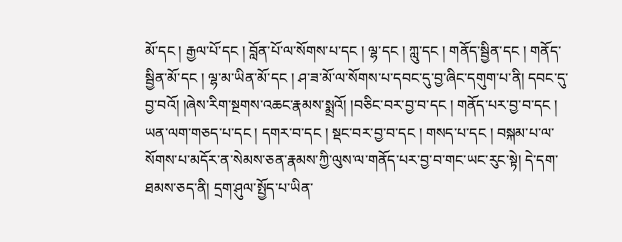མོ་དང ། རྒྱལ་པོ་དང ། བློན་པོ་ལ་སོགས་པ་དང ། ལྷ་དང ། ཀླུ་དང ། གནོད་སྦྱིན་དང ། གནོད་སྦྱིན་མོ་དང ། ལྷ་མ་ཡིན་མོ་དང ། ཤ་ཟ་མོ་ལ་སོགས་པ་དབང་དུ་བྱ་ཞིང་དགུག་པ་ནི། དབང་དུ་བྱ་བའོ། །ཞེས་རིག་སྔགས་འཆང་རྣམས་སྨྲའོ། །བཅིང་བར་བྱ་བ་དང ། གནོད་པར་བྱ་བ་དང ། ཡན་ལག་གཅད་པ་དང ། དགར་བ་དང ། སྡང་བར་བྱ་བ་དང ། གསད་པ་དང ། བསྐམ་པ་ལ་སོགས་པ་མདོར་ན་སེམས་ཅན་རྣམས་ཀྱི་ལུས་ལ་གནོད་པར་བྱ་བ་གང་ཡང་རུང་སྟེ། དེ་དག་ཐམས་ཅད་ནི། དྲག་ཤུལ་སྤྱོད་པ་ཡིན་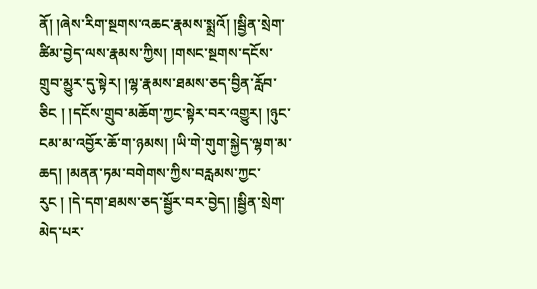ནོ། །ཞེས་རིག་སྔགས་འཆང་རྣམས་སྨྲའོ། །སྦྱིན་སྲེག་ཚིམ་བྱེད་ལས་རྣམས་ཀྱིས། །གསང་སྔགས་དངོས་གྲུབ་མྱུར་དུ་སྟེར། །ལྷ་རྣམས་ཐམས་ཅད་བྱིན་རློབ་ཅིང ། །དངོས་གྲུབ་མཆོག་ཀྱང་སྟེར་བར་འགྱུར། །ཉུང་ངམ་མ་འབྱོར་ཆོ་ག་ཉམས། །ཡི་གེ་གུག་སྐྱེད་ལྷག་མ་ཆད། །མནན་ཏམ་བགེགས་ཀྱིས་བརླམས་ཀྱང་རུང ། །དེ་དག་ཐམས་ཅད་སྦྱོར་བར་བྱེད། །སྦྱིན་སྲེག་མེད་པར་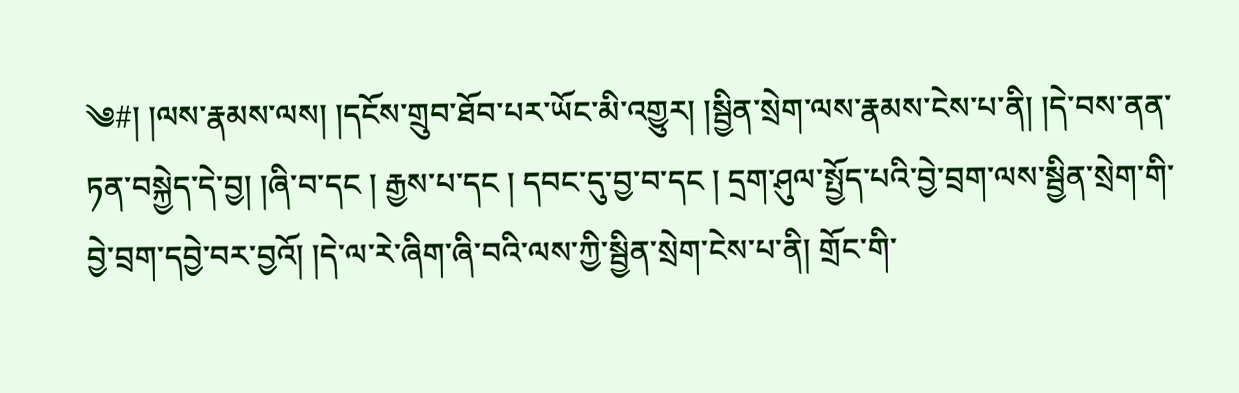༄#། །ལས་རྣམས་ལས། །དངོས་གྲུབ་ཐོབ་པར་ཡོང་མི་འགྱུར། །སྦྱིན་སྲེག་ལས་རྣམས་ངེས་པ་ནི། །དེ་བས་ནན་ཏན་བསྐྱེད་དེ་བྱ། །ཞི་བ་དང ། རྒྱས་པ་དང ། དབང་དུ་བྱ་བ་དང ། དྲག་ཤུལ་སྤྱོད་པའི་བྱེ་བྲག་ལས་སྦྱིན་སྲེག་གི་བྱེ་བྲག་དབྱེ་བར་བྱའོ། །དེ་ལ་རེ་ཞིག་ཞི་བའི་ལས་ཀྱི་སྦྱིན་སྲེག་ངེས་པ་ནི། གྲོང་གི་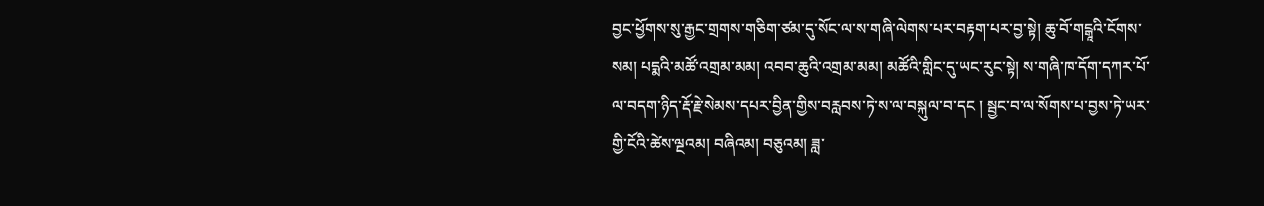བྱང་ཕྱོགས་སུ་རྒྱང་གྲགས་གཅིག་ཙམ་དུ་སོང་ལ་ས་གཞི་ལེགས་པར་བརྟག་པར་བྱ་སྟེ། ཆུ་བོ་གངྒཱའི་ངོགས་སམ། པདྨའི་མཚོ་འགྲམ་མམ། འབབ་ཆུའི་འགྲམ་མམ། མཚོའི་གླིང་དུ་ཡང་རུང་སྟེ། ས་གཞི་ཁ་དོག་དཀར་པོ་ལ་བདག་ཉིད་རྡོ་རྗེ་སེམས་དཔར་བྱིན་གྱིས་བརླབས་ཏེ་ས་ལ་བསྐུལ་བ་དང ། སྦྱང་བ་ལ་སོགས་པ་བྱས་ཏེ་ཡར་གྱི་ངོའི་ཚེས་ལྔའམ། བཞིའམ། བཅུའམ། ཟླ་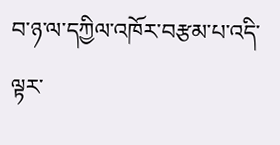བ་ཉ་ལ་དཀྱིལ་འཁོར་བརྩམ་པ་འདི་ལྟར་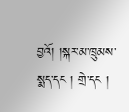བྱའོ། །སྐར་མ་ཁྲུམས་སྨད་དང ། གྲེ་དང །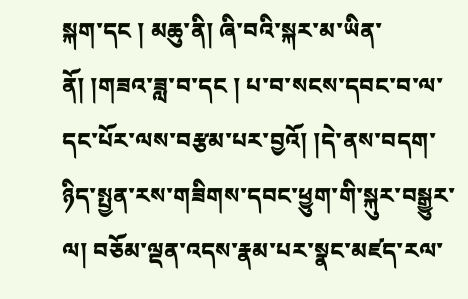སྐག་དང ། མཆུ་ནི། ཞི་བའི་སྐར་མ་ཡིན་ནོ། །གཟའ་ཟླ་བ་དང ། པ་བ་སངས་དབང་བ་ལ་དང་པོར་ལས་བརྩམ་པར་བྱའོ། །དེ་ནས་བདག་ཉིད་སྤྱན་རས་གཟིགས་དབང་ཕྱུག་གི་སྐུར་བསྒྱུར་ལ། བཅོམ་ལྡན་འདས་རྣམ་པར་སྣང་མཛད་རལ་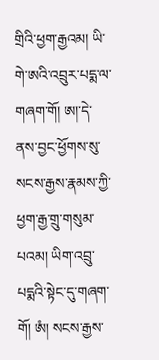གྲིའི་ཕྱག་རྒྱའམ། ཡི་གེ་ཨའི་འབྲུར་པདྨ་ལ་གཞག་གོ། ཨ།་དེ་ནས་བྱང་ཕྱོགས་སུ་སངས་རྒྱས་རྣམས་ཀྱི་ཕྱག་རྒྱ་གྲུ་གསུམ་པའམ། ཡིག་འབྲུ་པདྨའི་སྟེང་དུ་གཞག་གོ། ཨཾ། སངས་རྒྱས་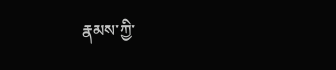རྣམས་ཀྱི་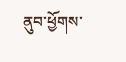ནུབ་ཕྱོགས་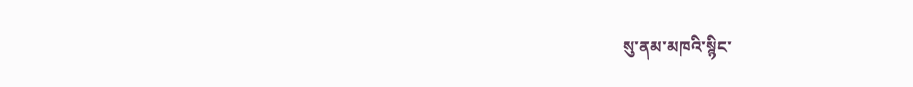སུ་ནམ་མཁའི་སྙིང་